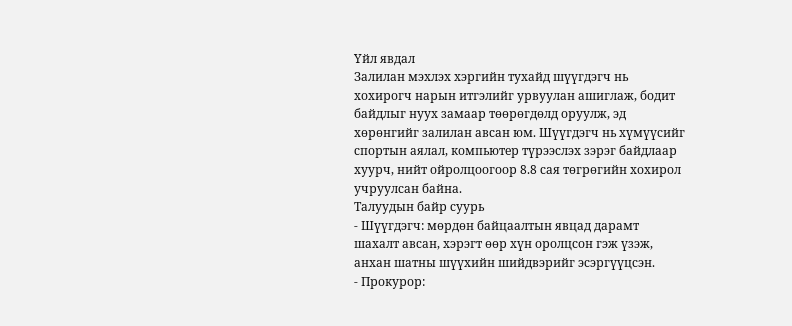Үйл явдал
Залилан мэхлэх хэргийн тухайд шүүгдэгч нь хохирогч нарын итгэлийг урвуулан ашиглаж, бодит байдлыг нуух замаар төөрөгдөлд оруулж, эд хөрөнгийг залилан авсан юм. Шүүгдэгч нь хүмүүсийг спортын аялал, компьютер түрээслэх зэрэг байдлаар хуурч, нийт ойролцоогоор 8.8 сая төгрөгийн хохирол учруулсан байна.
Талуудын байр суурь
- Шүүгдэгч: мөрдөн байцаалтын явцад дарамт шахалт авсан, хэрэгт өөр хүн оролцсон гэж үзэж, анхан шатны шүүхийн шийдвэрийг эсэргүүцсэн.
- Прокурор: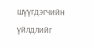шүүгдэгчийн үйлдлийг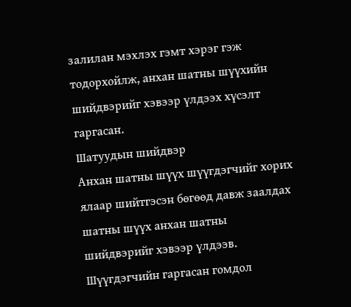залилан мэхлэх гэмт хэрэг гэж тодорхойлж, анхан шатны шүүхийн шийдвэрийг хэвээр үлдээх хүсэлт гаргасан.
Шатуудын шийдвэр
Анхан шатны шүүх шүүгдэгчийг хорих ялаар шийтгэсэн бөгөөд давж заалдах шатны шүүх анхан шатны шийдвэрийг хэвээр үлдээв. Шүүгдэгчийн гаргасан гомдол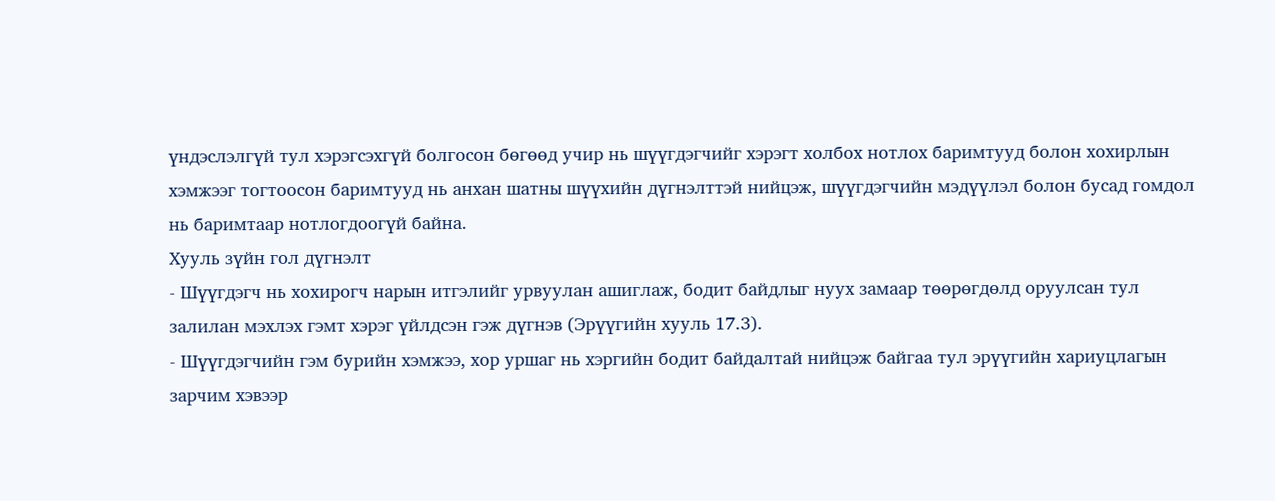үндэслэлгүй тул хэрэгсэхгүй болгосон бөгөөд учир нь шүүгдэгчийг хэрэгт холбох нотлох баримтууд болон хохирлын хэмжээг тогтоосон баримтууд нь анхан шатны шүүхийн дүгнэлттэй нийцэж, шүүгдэгчийн мэдүүлэл болон бусад гомдол нь баримтаар нотлогдоогүй байна.
Хууль зүйн гол дүгнэлт
- Шүүгдэгч нь хохирогч нарын итгэлийг урвуулан ашиглаж, бодит байдлыг нуух замаар төөрөгдөлд оруулсан тул залилан мэхлэх гэмт хэрэг үйлдсэн гэж дүгнэв (Эрүүгийн хууль 17.3).
- Шүүгдэгчийн гэм бурийн хэмжээ, хор уршаг нь хэргийн бодит байдалтай нийцэж байгаа тул эрүүгийн хариуцлагын зарчим хэвээр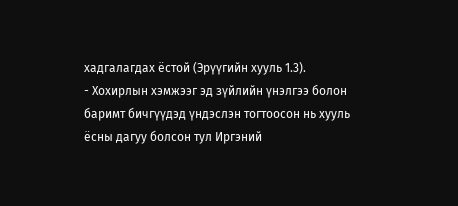хадгалагдах ёстой (Эрүүгийн хууль 1.3).
- Хохирлын хэмжээг эд зүйлийн үнэлгээ болон баримт бичгүүдэд үндэслэн тогтоосон нь хууль ёсны дагуу болсон тул Иргэний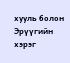хууль болон Эрүүгийн хэрэг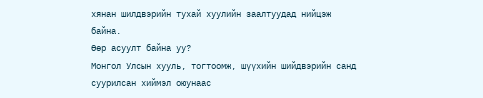хянан шилдвэрийн тухай хуулийн заалтуудад нийцэж байна.
Өөр асуулт байна уу?
Монгол Улсын хууль, тогтоомж, шүүхийн шийдвэрийн санд суурилсан хиймэл оюунаас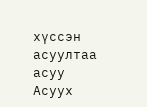хүссэн асуултаа асуу
Асуух